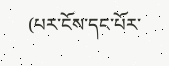(པར་ངོས་དང་པོར་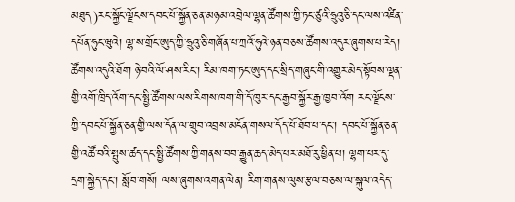མཐུད)རང་སྐྱོང་ལྗོངས་དབང་པོ་སྐྱོན་ཅན་མཉམ་འབྲེལ་ལྷན་ཚོགས་ཀྱི་ཏང་ཙུའི་ཧྲུའུ་ཅི་དང་ལས་འཛིན་དཔོན་ཧུང་ཝུའེ། ལྷ་ས་གྲོང་ཨུད་ཀྱི་ཧྲུའུ་ཅི་གཞོན་པ་ཀྲའོ་ཧུའེ་ཉན་བཅས་ཚོགས་འདུར་ཞུགས་པ་རེད།
ཚོགས་འདུའི་ཐོག ཉེ་བའི་ལོ་ཤས་རིང་། རིམ་ཁག་ཏང་ཨུད་དང་སྲིད་གཞུང་གི་འགྱུར་མེད་སྟོབས་ལྡན་གྱི་འགོ་ཁྲིད་འོག་དང་སྤྱི་ཚོགས་ལས་རིགས་ཁག་གི་དོ་ཁུར་དང་རྒྱབ་སྐྱོར་རྒྱ་ཁྱབ་འོག རང་ལྗོངས་ཀྱི་དབང་པོ་སྐྱོན་ཅན་གྱི་ལས་དོན་ལ་གྲུབ་འབྲས་མངོན་གསལ་དོད་པོ་ཐོབ་པ་དང་། དབང་པོ་སྐྱོན་ཅན་གྱི་འཚོ་བའི་སྤུས་ཚད་དང་སྤྱི་ཚོགས་ཀྱི་གནས་བབ་རྒྱུན་ཆད་མེད་པར་མཐོ་རུ་ཕྱིན་པ། ལྷག་པར་དུ་དྲག་སྐྱེད་དང་། སློབ་གསོ། ལས་ཞུགས་འགན་ལེན། རིག་གནས་ལུས་རྩལ་བཅས་ལ་སྐུལ་འདེད་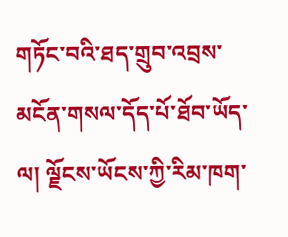གཏོང་བའི་ཐད་གྲུབ་འབྲས་མངོན་གསལ་དོད་པོ་ཐོབ་ཡོད་ལ། ལྗོངས་ཡོངས་ཀྱི་རིམ་ཁག་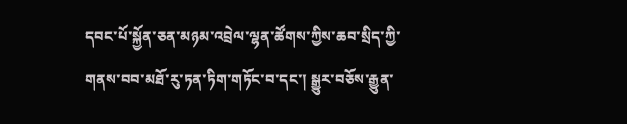དབང་པོ་སྐྱོན་ཅན་མཉམ་འབྲེལ་ལྷན་ཚོགས་ཀྱིས་ཆབ་སྲིད་ཀྱི་གནས་བབ་མཐོ་རུ་ཏན་ཏིག་གཏོང་བ་དང་། སྒྱུར་བཅོས་རྒྱུན་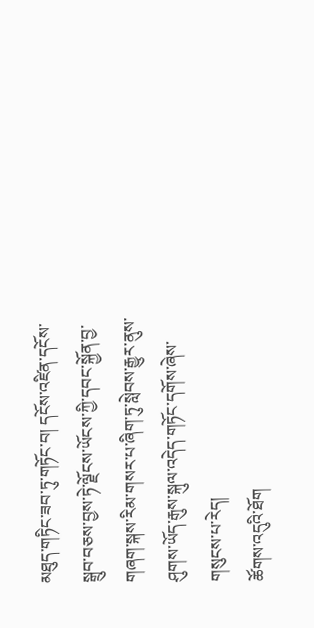མཐུད་གཏིང་ཟབ་ཏུ་གཏོང་བ། དངོས་འཛིན་དངོས་སྒྲུབ་བཅས་བྱས་ཏེ་ལྗོངས་ཡོངས་ཀྱི་དབང་སྐྱོན་བྱ་གཞག་སྐས་རིམ་གསར་པ་ཞིག་ཏུ་སླེབས་རྒྱུར་ནུས་ཤུགས་ཡོད་རྒུས་སྐུལ་འདེད་གཏོང་དགོས་ཞེས་གསུངས་པ་རེད།
ཚོགས་འདུའི་ཐོག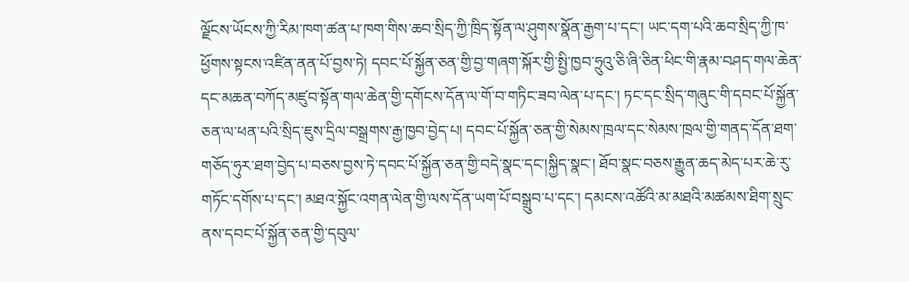ལྗོངས་ཡོངས་ཀྱི་རིམ་ཁག་ཚན་པ་ཁག་གིས་ཆབ་སྲིད་ཀྱི་ཁྲིད་སྟོན་ལ་ཤུགས་སྣོན་རྒྱག་པ་དང་། ཡང་དག་པའི་ཆབ་སྲིད་ཀྱི་ཁ་ཕྱོགས་སྟངས་འཛིན་ནན་པོ་བྱས་ཏེ། དབང་པོ་སྐྱོན་ཅན་གྱི་བྱ་གཞག་སྐོར་གྱི་སྤྱི་ཁྱབ་ཧྲུའུ་ཅི་ཞི་ཅིན་ཕིང་གི་རྣམ་བཤད་གལ་ཆེན་དང་མཆན་བཀོད་མཛུབ་སྟོན་གལ་ཆེན་གྱི་དགོངས་དོན་ལ་གོ་བ་གཏིང་ཟབ་ལེན་པ་དང་། ཏང་དང་སྲིད་གཞུང་གི་དབང་པོ་སྐྱོན་ཅན་ལ་ཕན་པའི་སྲིད་ཇུས་དྲིལ་བསྒྲགས་རྒྱ་ཁྱབ་བྱེད་པ། དབང་པོ་སྐྱོན་ཅན་གྱི་སེམས་ཁྲལ་དང་སེམས་ཁྲལ་གྱི་གནད་དོན་ཐག་གཅོད་ཧུར་ཐག་བྱེད་པ་བཅས་བྱས་ཏེ་དབང་པོ་སྐྱོན་ཅན་གྱི་བདེ་སྣང་དང་།སྐྱིད་སྣང་། ཐོབ་སྣང་བཅས་རྒྱུན་ཆད་མེད་པར་ཆེ་རུ་གཏོང་དགོས་པ་དང་། མཐའ་སྐྱོང་འགན་ལེན་གྱི་ལས་དོན་ཡག་པོ་བསྒྲུབ་པ་དང་། དམངས་འཚོའི་མ་མཐའི་མཚམས་ཐིག་སྲུང་ནས་དབང་པོ་སྐྱོན་ཅན་གྱི་དབུལ་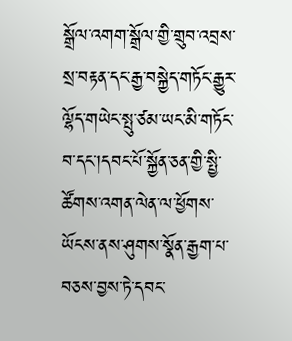སྒྲོལ་འགག་སྒྲོལ་གྱི་གྲུབ་འབྲས་སྲ་བརྟན་དང་རྒྱ་བསྐྱེད་གཏོང་རྒྱུར་ལྷོད་གཡེང་སྤུ་ཙམ་ཡང་མི་གཏོང་བ་དང་།དབང་པོ་སྐྱོན་ཅན་གྱི་སྤྱི་ཚོགས་འགན་ལེན་ལ་ཕྱོགས་ཡོངས་ནས་ཤུགས་སྣོན་རྒྱག་པ་བཅས་བྱས་ཏེ་དབང་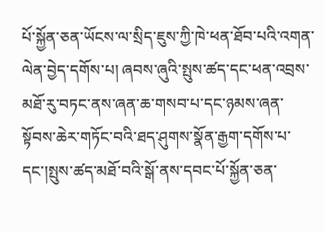པོ་སྐྱོན་ཅན་ཡོངས་ལ་སྲིད་ཇུས་ཀྱི་ཁེ་ཕན་ཐོབ་པའི་འགན་ལེན་བྱེད་དགོས་པ། ཞབས་ཞུའི་སྤུས་ཚད་དང་ཕན་འབྲས་མཐོ་རུ་བཏང་ནས་ཞན་ཆ་གསབ་པ་དང་ཉམས་ཞན་སྟོབས་ཆེར་གཏོང་བའི་ཐད་ཤུགས་སྣོན་རྒྱག་དགོས་པ་དང་།སྤུས་ཚད་མཐོ་བའི་སྒོ་ནས་དབང་པོ་སྐྱོན་ཅན་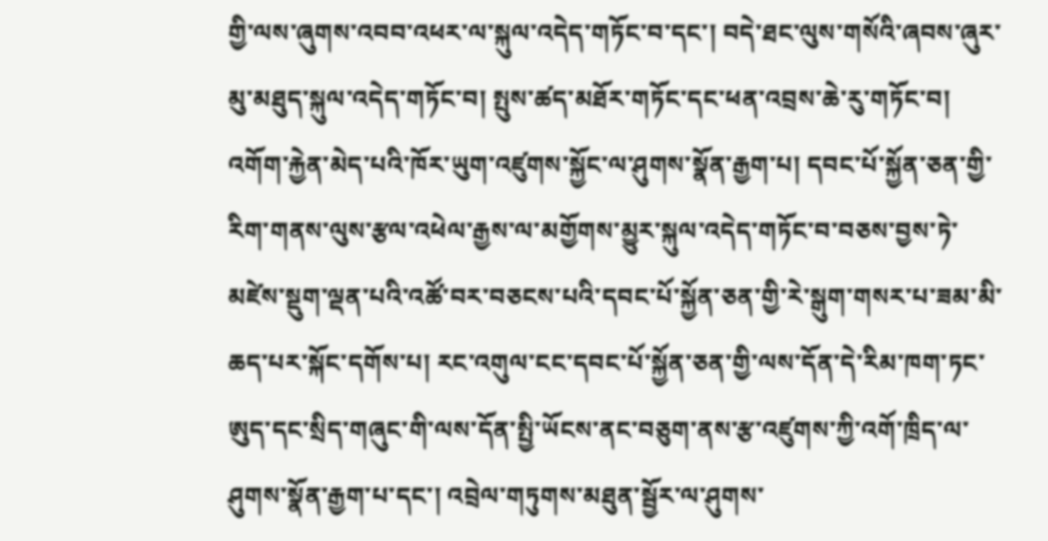གྱི་ལས་ཞུགས་འབབ་འཕར་ལ་སྐུལ་འདེད་གཏོང་བ་དང་། བདེ་ཐང་ལུས་གསོའི་ཞབས་ཞུར་མུ་མཐུད་སྐུལ་འདེད་གཏོང་བ། སྤུས་ཚད་མཐོར་གཏོང་དང་ཕན་འབྲས་ཆེ་རུ་གཏོང་བ། འགོག་རྐྱེན་མེད་པའི་ཁོར་ཡུག་འཛུགས་སྐྱོང་ལ་ཤུགས་སྣོན་རྒྱག་པ། དབང་པོ་སྐྱོན་ཅན་གྱི་རིག་གནས་ལུས་རྩལ་འཕེལ་རྒྱས་ལ་མགྱོགས་མྱུར་སྐུལ་འདེད་གཏོང་བ་བཅས་བྱས་ཏེ་མཛེས་སྡུག་ལྡན་པའི་འཚོ་བར་བཅངས་པའི་དབང་པོ་སྐྱོན་ཅན་གྱི་རེ་སྒུག་གསར་པ་ཟམ་མི་ཆད་པར་སྐོང་དགོས་པ། རང་འགུལ་ངང་དབང་པོ་སྐྱོན་ཅན་གྱི་ལས་དོན་དེ་རིམ་ཁག་ཏང་ཨུད་དང་སྲིད་གཞུང་གི་ལས་དོན་སྤྱི་ཡོངས་ནང་བཅུག་ནས་རྩ་འཛུགས་ཀྱི་འགོ་ཁྲིད་ལ་ཤུགས་སྣོན་རྒྱག་པ་དང་། འབྲེལ་གཏུགས་མཐུན་སྦྱོར་ལ་ཤུགས་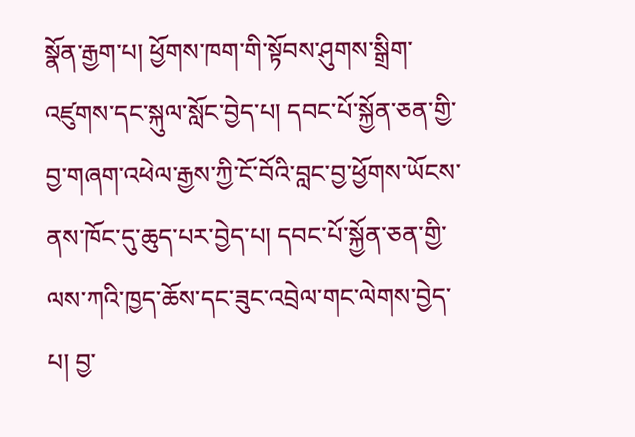སྣོན་རྒྱག་པ། ཕྱོགས་ཁག་གི་སྟོབས་ཤུགས་སྒྲིག་འཛུགས་དང་སྐུལ་སློང་བྱེད་པ། དབང་པོ་སྐྱོན་ཅན་གྱི་བྱ་གཞག་འཕེལ་རྒྱས་ཀྱི་ངོ་བོའི་བླང་བྱ་ཕྱོགས་ཡོངས་ནས་ཁོང་དུ་ཆུད་པར་བྱེད་པ། དབང་པོ་སྐྱོན་ཅན་གྱི་ལས་ཀའི་ཁྱད་ཆོས་དང་ཟུང་འབྲེལ་གང་ལེགས་བྱེད་པ། བྱ་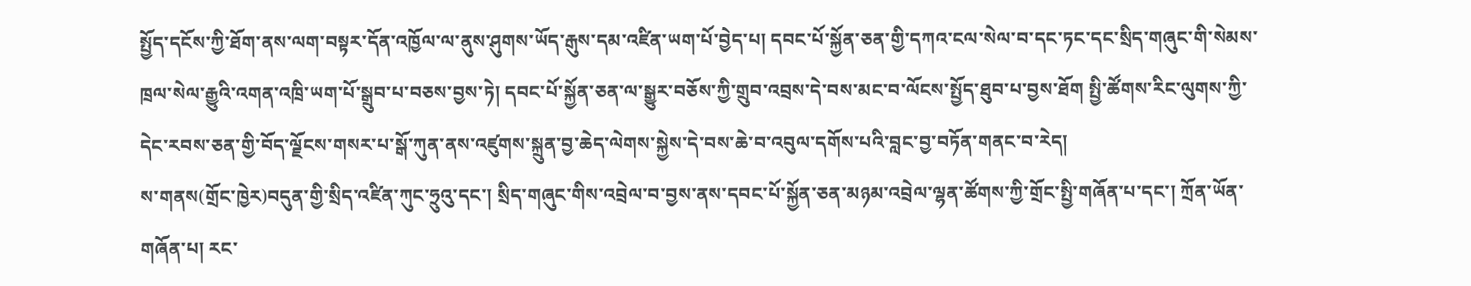སྤྱོད་དངོས་ཀྱི་ཐོག་ནས་ལག་བསྟར་དོན་འཁྱོལ་ལ་ནུས་ཤུགས་ཡོད་རྒུས་དམ་འཛིན་ཡག་པོ་བྱེད་པ། དབང་པོ་སྐྱོན་ཅན་གྱི་དཀའ་ངལ་སེལ་བ་དང་ཏང་དང་སྲིད་གཞུང་གི་སེམས་ཁྲལ་སེལ་རྒྱུའི་འགན་འཁྲི་ཡག་པོ་སྒྲུབ་པ་བཅས་བྱས་ཏེ། དབང་པོ་སྐྱོན་ཅན་ལ་སྒྱུར་བཅོས་ཀྱི་གྲུབ་འབྲས་དེ་བས་མང་བ་ལོངས་སྤྱོད་ཐུབ་པ་བྱས་ཐོག སྤྱི་ཚོགས་རིང་ལུགས་ཀྱི་དེང་རབས་ཅན་གྱི་བོད་ལྗོངས་གསར་པ་སྒོ་ཀུན་ནས་འཛུགས་སྐྲུན་བྱ་ཆེད་ལེགས་སྐྱེས་དེ་བས་ཆེ་བ་འབུལ་དགོས་པའི་བླང་བྱ་བཏོན་གནང་བ་རེད།
ས་གནས(གྲོང་ཁྱེར)བདུན་གྱི་སྲིད་འཛིན་ཀུང་ཧྲུའུ་དང་། སྲིད་གཞུང་གིས་འབྲེལ་བ་བྱས་ནས་དབང་པོ་སྐྱོན་ཅན་མཉམ་འབྲེལ་ལྷན་ཚོགས་ཀྱི་གྲོང་སྤྱི་གཞོན་པ་དང་། ཀྲོན་ཡོན་གཞོན་པ། རང་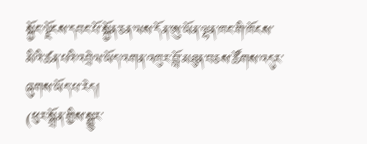སྐྱོང་ལྗོངས་དབང་པོ་སྐྱོན་ཅན་ལས་དོན་ཨུ་ཡོན་ལྷན་ཁང་གི་ཁོངས་མིའི་ཚན་པའི་འབྲེལ་ཡོད་འགན་འཁུར་བློ་མཐུན་བཅས་ཚོགས་འདུར་ཞུགས་ཡོད་པ་རེད།
(ཕུར་སྒྲོན་གྱིས་སྒྱུར་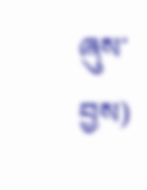ཞུས་བྱས)